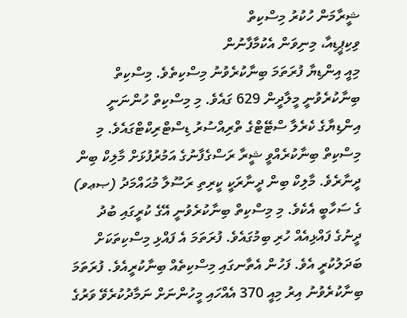ޝީރާމަން ހުކުރު މިސްކިތް
ވިކިޕީޑިއާ، މިނިވަން އެކުމާފާނުން
މިއީ އިންޑިޔާ ފުރަތަމަ ބިނާކުރެވުނު މިސްކިތެވެ. މިސްކިތް ބިނާކުރެވުނީ މީލާދީން 629 ގައެވެ. މި މިސްކިތް ހުންނަނީ އިންޑިޔާގެ ކެރެލާ ސްޓޭޓްގެ ތްރިއްސުރު ޑިސްޓްރިކްޓްގައެވެ. މި މިސްކިތް ބިނާކުރެއްވީ ޝީރާ ރަސްގެފާނުގެ އަމުރުފުޅަށް މާލިކް ބިން ދީނާރެވެ. މާލިކް ބިން ދީނާރަކީ ކީރިތި ރަސޫލާ މުޙައްމަދު (ޞޢވ) ގެ ސަހާބީ އެކެވެ. މި މިސްކިތް ބިނާކުރެވުނީ އޭގެ ކުރީގައި ބުދު ދީނުގެ ފައްޅިއެއް ހުރި ބިމުގައެވެ. ފުރަތަމަ އެ ފައްޅި މިސްކިތަކަށް ބަދަލުކުރީ އެވެ. ފަހުން އެތާނގައި މިސްކިތެއް ބިނާކުރީއެވެ. ފުރަތަމަ ބިނާކުރެވުނު އިރު މިއީ 370 އެއްހައި މީހުންނަށް ނަމާދުކުރެވޭ ވަރުގެ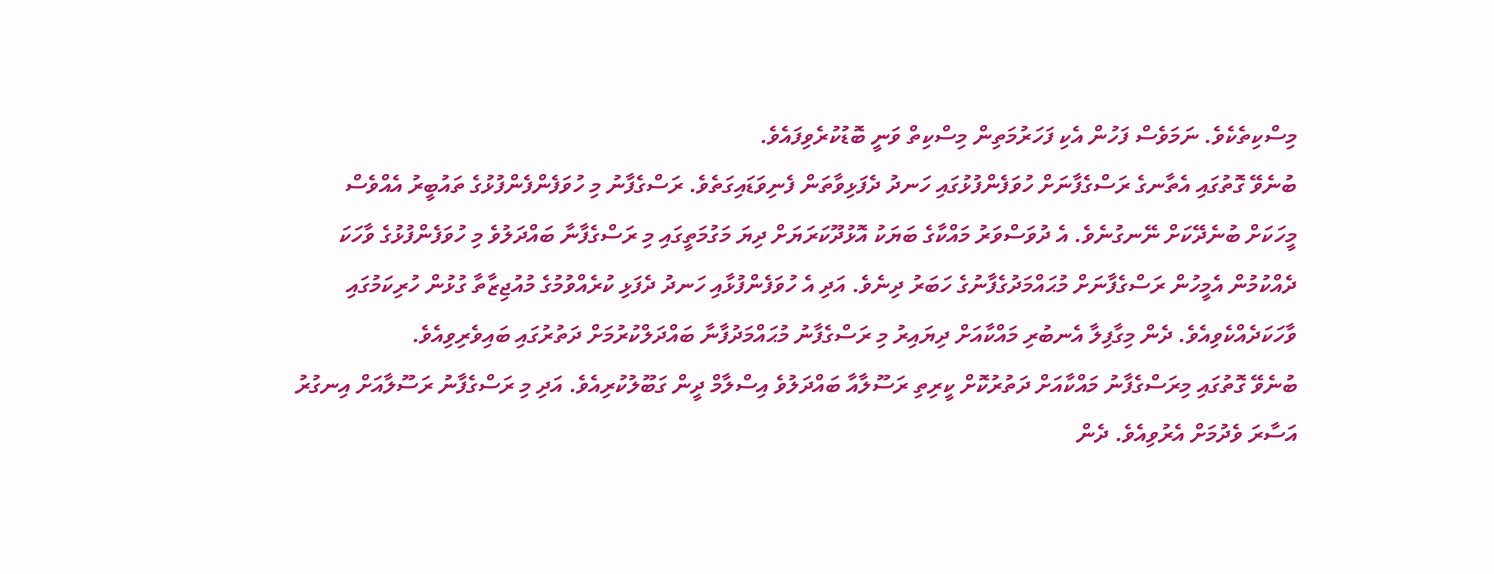މިސްކިތެކެވެ. ނަމަވެސް ފަހުން އެކި ފަހަރުމަތިން މިސްކިތް ވަނީ ބޮޑުކުރެވިފައެވެ.
ބުނެވޭ ގޮތުގައި އެތާނގެ ރަސްގެފާނަށް ހުވަފެންފުޅުގައި ހަނދު ދެފަޅިވާތަން ފެނިވަޑައިގަތެވެ. ރަސްގެފާނު މި ހުވަފެންފެންފުޅުގެ ތައުބީރު އެއްވެސް މީހަކަށް ބުނެދޭކަށް ނޭނގުނެވެ. އެ ދުވަސްވަރު މައްކާގެ ބަޔަކު އޮޅުދޫކަރަޔަށް ދިޔަ މަގުމަތީގައި މި ރަސްގެފާނާ ބައްދަލުވެ މި ހުވަފެންފުޅުގެ ވާހަކަ ދެއްކުމުން އެމީހުން ރަސްގެފާނަށް މުޙައްމަދުގެފާނުގެ ހަބަރު ދިނެވެ. އަދި އެ ހުވަފެންފުޅާއި ހަނދު ދެފަޅި ކުރެއްވުމުގެ މުއުޖިޒާތާ ގުޅުން ހުރިކަމުގައި ވާހަކަދެއްކެވިއެވެ. ދެން މިގާފިލާ އެނބުރި މައްކާއަށް ދިޔައިރު މި ރަސްގެފާނު މުޙައްމަދުފާނާ ބައްދަލްކުރުމަށް ދަތުރުގައި ބައިވެރިވިއެވެ.
ބުނެވޭ ގޮތުގައި މިރަސްގެފާނު މައްކާއަށް ދަތުރުކޮށް ކީރިތި ރަސޫލާއާ ބައްދަލުވެ އިސްލާމް ދީން ގަބޫލުކުރިއެވެ. އަދި މި ރަސްގެފާނު ރަސޫލާއަށް އިނގުރު އަސާރަ ވެދުމަށް އެރުވިއެވެ. ދެން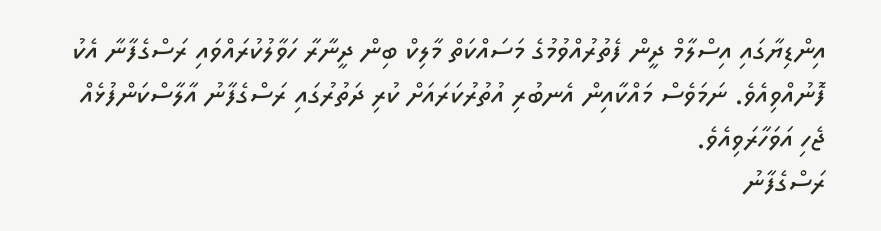އިންޑިޔާގައި އިސްލާމް ދީން ފެތުރުއްވުމުގެ މަސައްކަތް މާލިކް ބިން ދީނާރާ ހަވާލުކުރައްވައި ރަސްގެފާނާ އެކު ފޮނުއްވިއެވެ. ނަމަވެސް މައްކާއިން އެނބުރި އުތުރުކަރައަށް ކުރި ދަތުރުގައި ރަސްގެފާނު އާލާސްކަންފުޅެއް ޖެހި އަވަހާރަވިއެވެ.
ރަސްގެފާނު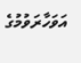އަވަހާރަވުމުގެ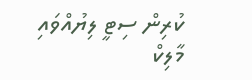ކުރިން ސިޓީ ލިޔުއްވައި މާލިކް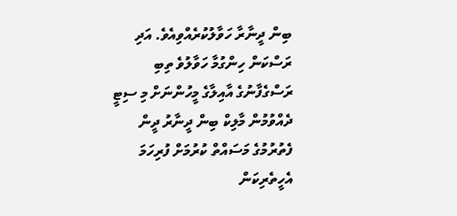ބިން ދީނާރާ ހަވާލުކުރެއްވިއެވެ. އަދި ރަސްކަން ހިންގުމާ ހަވާލުވެ ތިބި ރަސްގެފާނުގެ އާއިލާގެ މީހުންނަށް މި ސިޓީ ދެއްވުމުން މާލިކް ބިން ދީނާރު ދީން ފެތުރުމުގެ މަސައްތް ކުރުމަށް ފުރިހަމަ އެހީތެރިކަން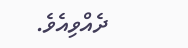ދެއްވިއެވެ.